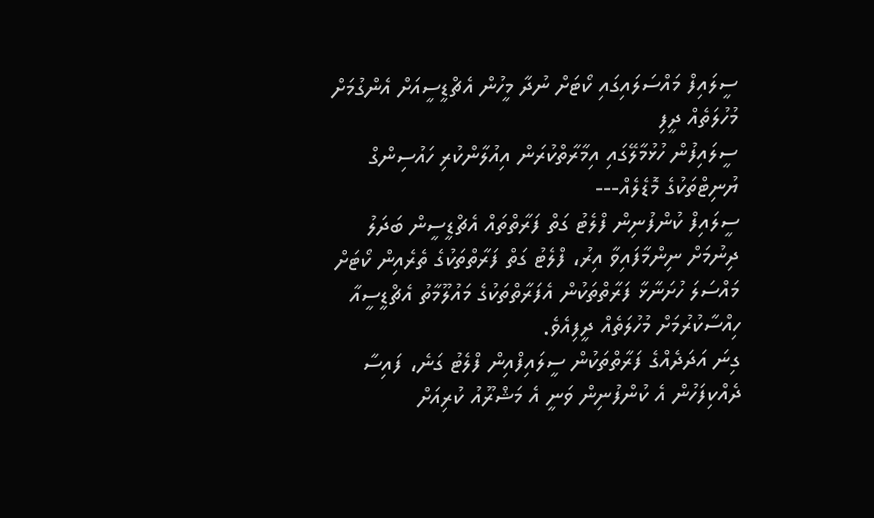ސީލައިފް މައްސަލައިގައި ކޯޓަށް ނުދާ މީހުން އެޗްޑީސީއަށް އެންގުމަށް މުހުލަތެއް ދީފި
ސީލައިފުން ހުޅުމާލޭގައި އިމާރާތްކުރަން އިއުލާންކުރި ހައުސިންގް ޔުނިޓްތަކުގެ މޮޑެލެއް---
ސީލައިފް ކުންފުނިން ފްލެޓު ގަތް ފަރާތްތައް އެޗްޑީސީން ބަދަލު ދިނުމަށް ނިންމާފައިވާ އިރު، ފްލެޓު ގަތް ފަރާތްތަކުގެ ތެރެއިން ކޯޓަށް މައްސަލަ ހުށަނާޅާ ފަރާތްތަކުން އެފަރާތްތަކުގެ މައުލޫމާތު އެޗްޑީސީއާ ހިއްސާކުރުމަށް މުހުލަތެއް ދީފިއެވެ.
ގިނަ އަދަދެއްގެ ފަރާތްތަކުން ސީލައިފްއިން ފްލެޓު ގަނެ، ފައިސާ ދެއްކިފަހުން އެ ކުންފުނިން ވަނީ އެ މަޝްރޫއު ކުރިއަށް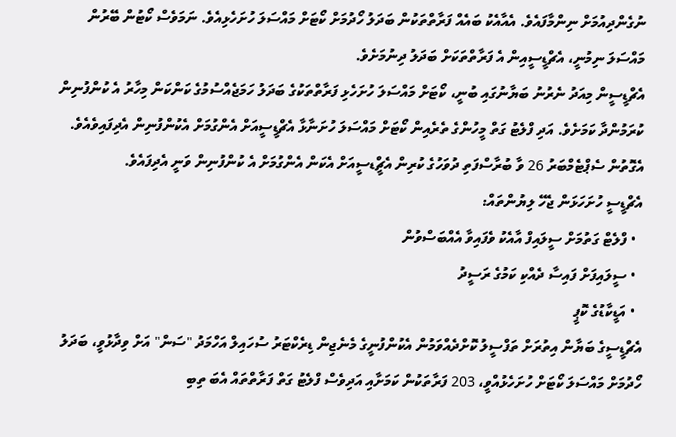ނުގެންދިއުމަށް ނިންމާފައެވެ. އެއާއެކު ބައެއް ފަރާތްތަކުން ބަދަލު ހޯދުމަށް ކޯޓަށް މައްސަލަ ހުށަހެޅިއެވެ. ނަމަވެސް ކޯޓުން ބޭރުން މައްސަލަ ނިމުނީ، އެޗްޑީސީއިން އެ ފަރާތްތަކަށް ބަދަލު ދިނުމަށެވެ.
އެޗްޑީސީން މިއަދު ނެރުނު ބަޔާނުގައި ބުނީ، ކޯޓަށް މައްސަލަ ހުށަހެޅި ފަރާތްތަކުގެ ބަދަލު ހަމަޖެއްސުމުގެ ކަންކަން މިހާރު އެ ކުންފުނިން ކުރަމުންދާ ކަމަށެވެ. އަދި ފްލެޓު ގަތް މީހުންގެ ތެރެއިން ކޯޓަށް މައްސަލަ ހުށަނާޅާ އެޗްޑީސީއަށް އެންގުމަށް އެކުންފުނިން އެދިފައިވެއެވެ.
އެގޮތުން ސެޕްޓެމްބަރު 26 ވާ ބުރާސްފަތި ދުވަހުގެ ކުރިން އެޗްީޑސީއަށް އެކަން އެންގުމަށް އެ ކުންފުނިން ވަނީ އެދިފައެވެ.
އެޗްޑީސީ ހުށަހަޅަން ޖެހޭ ލިޔުންތައް:
  • ފްލެޓް ގަތުމަށް ސީލައިފް އާއެކު ވެފައިވާ އެއްބަސްވުން
  • ސީލައިފަށް ފައިސާ ދެއްކި ކަމުގެ ރަސީދު
  • އަޑީކާޑުގެ ކޮޕީ
އެޗްޑީސީގެ ބަޔާން އިތުރަށް ތަފްސީލު ކޮށްދެއްވަމުން އެކުންފުނީގެ މެނެޖިން ޑިރެކްޓަރު ސުހައިލް އަހްމަދު "ސަން" އަށް ވިދާޅުވީ، ބަދަލު ހޯދުމަށް މައްސަލަ ކޯޓަށް ހުށަހެޅުއްވީ، 203 ފަރާތަކުން ކަމަށާއި އަދިވެސް ފްލެޓު ގަތް ފަރާތްތައް އެބަ ތިބި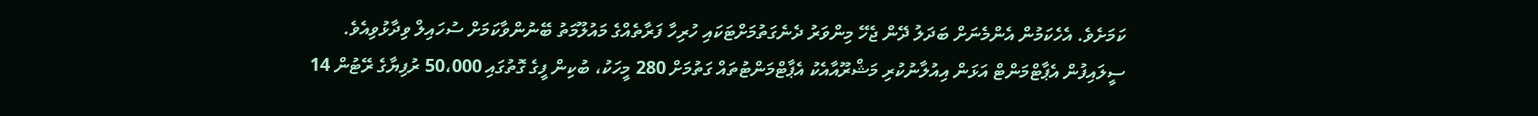ކަމަށެވެ. އެހެކަމުން އެންމެނަށް ބަދަލު ދޭން ޖެހޭ މިންވަރު ދެނެގަތުމަށްޓަކައި ހުރިހާ ފަރާތެއްގެ މައުލޫމަތު ބޭނުންވާކަމަށް ސުހައިލް ވިދާޅުވިއެވެ.
ސީލައިފުން އެޕާޓްމަންޓް އަޅަން އިއުލާނުކުރި މަޝްރޫއާއެކު އެޕާޓްމަންޓުތައް ގަތުމަށް 280 މީހަކު، ބުކިން ފީގެ ގޮތުގައި 50،000 ރުފިޔާގެ ރޭޓުން 14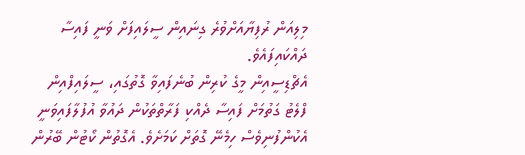މިލިއަން ރުފިޔާއަށްވުރެ ގިނައިން ސީލައިފަށް ވަނީ ފައިސާ ދައްކައިފައެވެ.
އެޗްޑިސީއިން މީގެ ކުރިން ބުނެފައިވާ ގޮތުގައި، ސީލައިފްއިން ފްލެޓު ގަތުމަށް ފައިސާ ދެއްކި ފަރާތްތަކުން ދައުވާ އުފުލާފައިވަނީ އެކުންފުނިވެސް ހިމެނޭ ގޮތަށް ކަމަށެވެ. އެގޮތުން ކޯޓުން ބޭރުން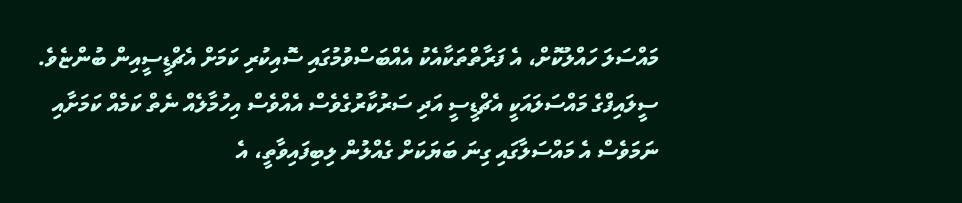މައްސަލަ ހައްލުކޮށް، އެ ފަރާތްތަކާއެކު އެއްބަސްވުމުގައި ސޮއިކުރި ކަމަށް އެޗްޑީސީއިން ބުންޏެވެ.
ސީލައިފްގެ މައްސަލައަކީ އެޗްޑީސީ އަދި ސަރުކާރުގެވެސް އެއްވެސް އިހުމާލެއް ނެތް ކަމެއް ކަމަށާއި ނަމަވެސް އެ މައްސަލާގައި ގިނަ ބަޔަކަށް ގެއްލުން ލިބިފައިވާތީ، އެ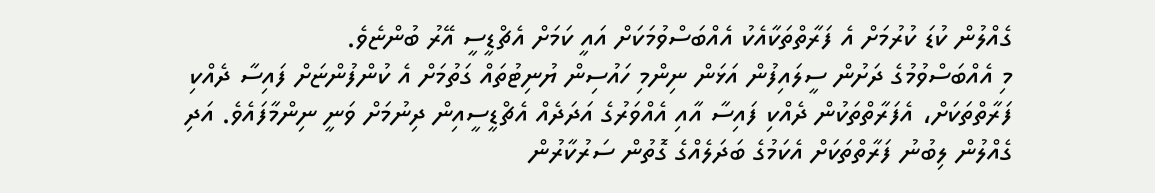ގެއްލުން ކުޑަ ކުރުމަށް އެ ފަރާތްތަކާއެކު އެއްބަސްވުމަކަށް އައީ ކަމަށް އެޗްޑީސީ އޭރު ބުންޏެވެ.
މި އެއްބަސްވުމުގެ ދަށުން ސީލައިފުން އަޅަން ނިންމި ހައުސިން ޔުނިޓުތައް ގަތުމަށް އެ ކުންފުންޏަށް ފައިސާ ދެއްކި ފަރާތްތަކަށް، އެފަރާތްތަކުން ދެއްކި ފައިސާ އާއި އެއްވަރުގެ އަދަދެއް އެޗްޑީސީއިން ދިނުމަށް ވަނީ ނިންމާފައެވެ. އަދި ގެއްލުން ލިބުނު ފަރާތްތަކަށް އެކަމުގެ ބަދަލެއްގެ ގޮތުން ސަރުކާރުން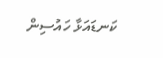ކަނޑައަޅާ ހައުސިން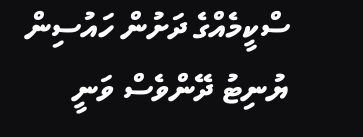ސްކީމެއްގެ ދަށުން ހައުސިން ޔުނިޓު ދޭންވެސް ވަނީ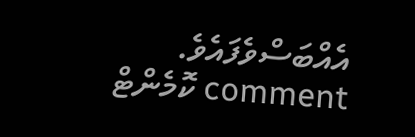އެއްބަސްވެފައެވެ.
comment ކޮމެންޓް